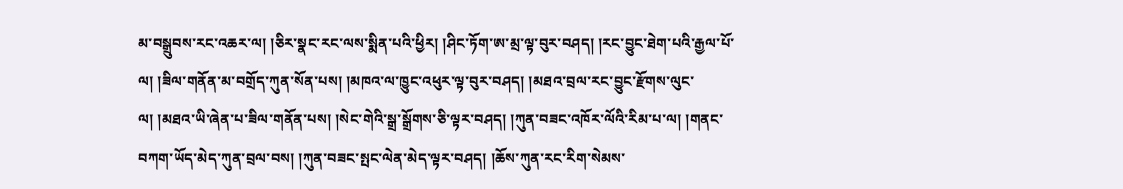མ་བསྒྲུབས་རང་འཆར་ལ། །ཅིར་སྣང་རང་ལས་སྨིན་པའི་ཕྱིར། །ཤིང་ཏོག་ཨ་མྲ་ལྟ་བུར་བཤད། །རང་བྱུང་ཐེག་པའི་རྒྱལ་པོ་ལ། །ཟིལ་གནོན་མ་བགྲོད་ཀུན་སོན་པས། །མཁའ་ལ་ཁྱུང་འཕུར་ལྟ་བུར་བཤད། །མཐའ་བྲལ་རང་བྱུང་རྫོགས་ལུང་ལ། །མཐའ་ཡི་ཞེན་པ་ཟིལ་གནོན་པས། །སེང་གེའི་སྒྲ་སྒྲོགས་ཅི་ལྟར་བཤད། །ཀུན་བཟང་འཁོར་ལོའི་རིམ་པ་ལ། །གནང་བཀག་ཡོད་མེད་ཀུན་བྲལ་བས། །ཀུན་བཟང་སྤང་ལེན་མེད་ལྟར་བཤད། །ཆོས་ཀུན་རང་རིག་སེམས་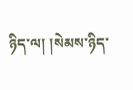ཉིད་ལ། །སེམས་ཉིད་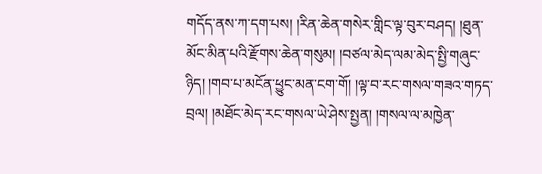གདོད་ནས་ཀ་དག་པས། །རིན་ཆེན་གསེར་གླིང་ལྟ་བུར་བཤད། །ཐུན་མོང་མིན་པའི་རྫོགས་ཆེན་གསུམ། །བཙལ་མེད་ལམ་མེད་སྤྱི་གཞུང་ཉིད། །གབ་པ་མངོན་ཕྱུང་མན་ངག་གོ། །ལྟ་བ་རང་གསལ་གཟའ་གཏད་བྲལ། །མཐོང་མེད་རང་གསལ་ཡེ་ཤེས་སྤྱན། །གསལ་ལ་མཁྱེན་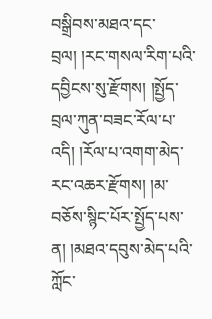བསྒྲིབས་མཐའ་དང་བྲལ། །རང་གསལ་རིག་པའི་དབྱིངས་སུ་རྫོགས། །སྤྱོད་བྲལ་ཀུན་བཟང་རོལ་པ་འདི། །རོལ་པ་འགག་མེད་རང་འཆར་རྫོགས། །མ་བཅོས་སྙིང་པོར་སྤྱོད་པས་ན། །མཐའ་དབུས་མེད་པའི་ཀློང་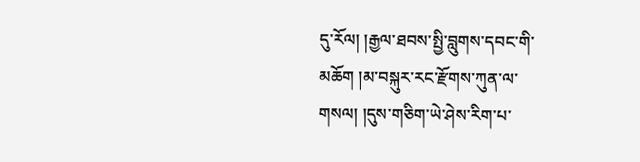དུ་རོལ། །རྒྱལ་ཐབས་སྤྱི་བླུགས་དབང་གི་མཆོག །མ་བསྐུར་རང་རྫོགས་ཀུན་ལ་གསལ། །དུས་གཅིག་ཡེ་ཤེས་རིག་པ་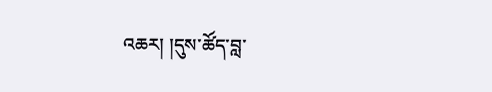འཆར། །དུས་ཚོད་བླ་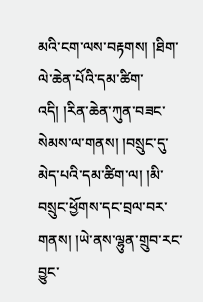མའི་ངག་ལས་བརྟགས། །ཐིག་ལེ་ཆེན་པོའི་དམ་ཚིག་འདི། །རིན་ཆེན་ཀུན་བཟང་སེམས་ལ་གནས། །བསྲུང་དུ་མེད་པའི་དམ་ཚིག་ལ། །མི་བསྲུང་ཕྱོགས་དང་བྲལ་བར་གནས། །ཡེ་ནས་ལྷུན་གྲུབ་རང་བྱུང་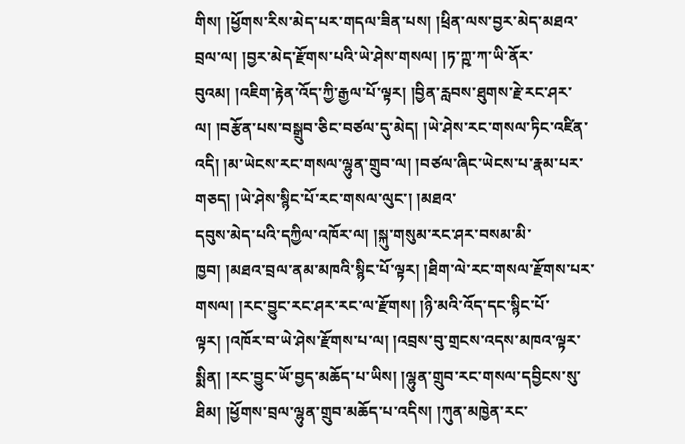གིས། །ཕྱོགས་རིས་མེད་པར་གདལ་ཟིན་པས། །ཕྲིན་ལས་བྱར་མེད་མཐའ་བྲལ་ལ། །བྱར་མེད་རྫོགས་པའི་ཡེ་ཤེས་གསལ། །ཏ་ཀྵ་ཀ་ཡི་ནོར་བུའམ། །འཇིག་རྟེན་འོད་ཀྱི་རྒྱལ་པོ་ལྟར། །བྱིན་རླབས་ཐུགས་རྗེ་རང་ཤར་ལ། །བརྩོན་པས་བསྒྲུབ་ཅིང་བཙལ་དུ་མེད། །ཡེ་ཤེས་རང་གསལ་ཏིང་འཛིན་འདི། །མ་ཡེངས་རང་གསལ་ལྷུན་གྲུབ་ལ། །བཙལ་ཞིང་ཡེངས་པ་རྣམ་པར་གཅད། །ཡེ་ཤེས་སྙིང་པོ་རང་གསལ་ལུང་། །མཐའ་
དབུས་མེད་པའི་དཀྱིལ་འཁོར་ལ། །སྐུ་གསུམ་རང་ཤར་བསམ་མི་ཁྱབ། །མཐའ་བྲལ་ནམ་མཁའི་སྙིང་པོ་ལྟར། །ཐིག་ལེ་རང་གསལ་རྫོགས་པར་གསལ། །རང་བྱུང་རང་ཤར་རང་ལ་རྫོགས། །ཉི་མའི་འོད་དང་སྙིང་པོ་ལྟར། །འཁོར་བ་ཡེ་ཤེས་རྫོགས་པ་ལ། །འབྲས་བུ་གྲངས་འདས་མཁའ་ལྟར་སྨིན། །རང་བྱུང་ཡོ་བྱད་མཆོད་པ་ཡིས། །ལྷུན་གྲུབ་རང་གསལ་དབྱིངས་སུ་ཐིམ། །ཕྱོགས་བྲལ་ལྷུན་གྲུབ་མཆོད་པ་འདིས། །ཀུན་མཁྱེན་རང་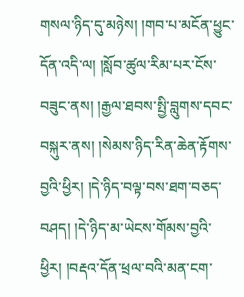གསལ་ཉིད་དུ་མཉེས། །གབ་པ་མངོན་ཕྱུང་དོན་འདི་ལ། །སློབ་ཚུལ་རིམ་པར་ངོས་བཟུང་ནས། །རྒྱལ་ཐབས་སྤྱི་བླུགས་དབང་བསྐུར་ནས། །སེམས་ཉིད་རིན་ཆེན་རྟོགས་བྱའི་ཕྱིར། །དེ་ཉིད་བལྟ་བས་ཐག་བཅད་བཤད། །དེ་ཉིད་མ་ཡེངས་གོམས་བྱའི་ཕྱིར། །བརྡའ་དོན་ཕྲལ་བའི་མན་ངག་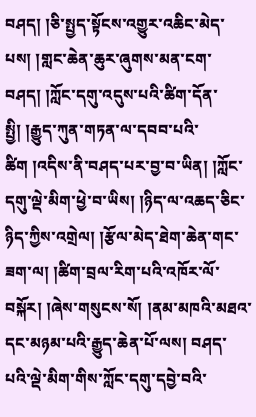བཤད། །ཅི་སྤྱད་སྟོངས་འགྱུར་འཆིང་མེད་པས། །གླང་ཆེན་ཆུར་ཞུགས་མན་ངག་བཤད། །ཀློང་དགུ་འདུས་པའི་ཚིག་དོན་སྤྱི། །རྒྱུད་ཀུན་གཏན་ལ་དབབ་པའི་ཚིག །འདིས་ནི་བཤད་པར་བྱ་བ་ཡིན། །ཀློང་དགུ་ལྡེ་མིག་ཕྱེ་བ་ཡིས། །ཉིད་ལ་འཆད་ཅིང་ཉིད་ཀྱིས་འགྲེལ། །རྩོལ་མེད་ཐེག་ཆེན་གང་ཟག་ལ། །ཚིག་བྲལ་རིག་པའི་འཁོར་ལོ་བསྐོར། །ཞེས་གསུངས་སོ། །ནམ་མཁའི་མཐའ་དང་མཉམ་པའི་རྒྱུད་ཆེན་པོ་ལས། བཤད་པའི་ལྡེ་མིག་གིས་ཀློང་དགུ་དབྱེ་བའི་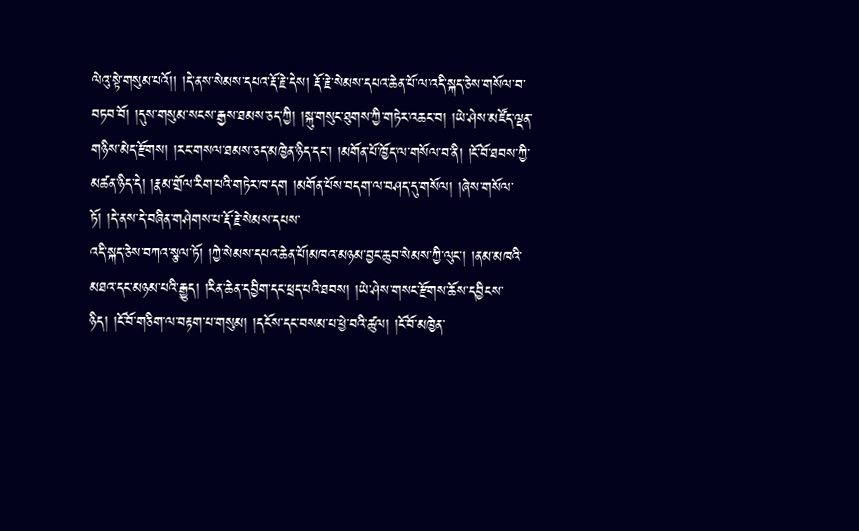ལེའུ་སྟེ་གསུམ་པའོ།། །དེ་ནས་སེམས་དཔའ་རྡོ་རྗེ་དེས། རྡོ་རྗེ་སེམས་དཔའ་ཆེན་པོ་ལ་འདི་སྐད་ཅེས་གསོལ་བ་བཏབ་བོ། །དུས་གསུམ་སངས་རྒྱས་ཐམས་ཅད་ཀྱི། །སྐུ་གསུང་ཐུགས་ཀྱི་གཏེར་འཆང་བ། །ཡེ་ཤེས་མཛོད་ལྡན་གཉིས་མེད་རྫོགས། །རང་གསལ་ཐམས་ཅད་མཁྱེན་ཉིད་དང་། །མགོན་པོ་ཁྱོད་ལ་གསོལ་བ་ནི། །ངོ་བོ་ཐབས་ཀྱི་མཚན་ཉིད་དེ། །རྣམ་གྲོལ་རིག་པའི་གཏེར་ཁ་དག །མགོན་པོས་བདག་ལ་བཤད་དུ་གསོལ། །ཞེས་གསོལ་ཏོ། །དེ་ནས་དེ་བཞིན་གཤེགས་པ་རྡོ་རྗེ་སེམས་དཔས་
འདི་སྐད་ཅེས་བཀའ་སྩལ་ཏོ། །ཀྱེ་སེམས་དཔའ་ཆེན་པོ།མཁའ་མཉམ་བྱང་ཆུབ་སེམས་ཀྱི་ལུང་། །ནམ་མཁའི་མཐའ་དང་མཉམ་པའི་རྒྱུད། །རིན་ཆེན་དབྱིག་དང་ཕྲད་པའི་ཐབས། །ཡེ་ཤེས་གསང་རྫོགས་ཆོས་དབྱིངས་ཉིད། །ངོ་བོ་གཅིག་ལ་བརྟག་པ་གསུམ། །དངོས་དང་བསམ་པ་ཕྱེ་བའི་ཚུལ། །ངོ་བོ་མཁྱེན་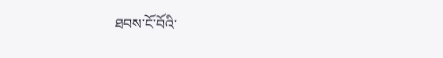ཐབས་ངོ་བོའི་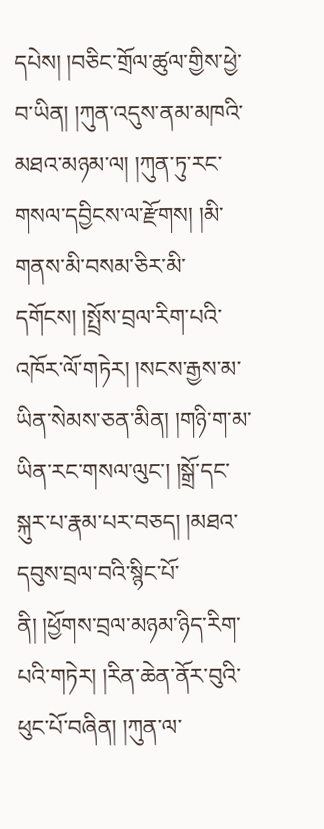དཔེས། །བཅིང་གྲོལ་ཚུལ་གྱིས་ཕྱེ་བ་ཡིན། །ཀུན་འདུས་ནམ་མཁའི་མཐའ་མཉམ་ལ། །ཀུན་ཏུ་རང་གསལ་དབྱིངས་ལ་རྫོགས། །མི་གནས་མི་བསམ་ཅིར་མི་དགོངས། །སྤྲོས་བྲལ་རིག་པའི་འཁོར་ལོ་གཏེར། །སངས་རྒྱས་མ་ཡིན་སེམས་ཅན་མིན། །གཉི་ག་མ་ཡིན་རང་གསལ་ལུང་། །སྒྲོ་དང་སྐུར་པ་རྣམ་པར་བཅད། །མཐའ་དབུས་བྲལ་བའི་སྙིང་པོ་ནི། །ཕྱོགས་བྲལ་མཉམ་ཉིད་རིག་པའི་གཏེར། །རིན་ཆེན་ནོར་བུའི་ཕུང་པོ་བཞིན། །ཀུན་ལ་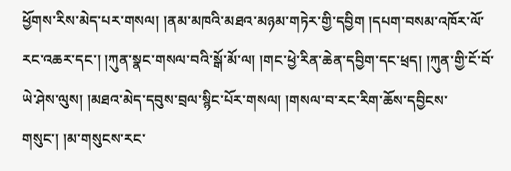ཕྱོགས་རིས་མེད་པར་གསལ། །ནམ་མཁའི་མཐའ་མཉམ་གཏེར་གྱི་དབྱིག །དཔག་བསམ་འཁོར་ལོ་རང་འཆར་དང་། །ཀུན་སྣང་གསལ་བའི་སྒོ་མོ་ལ། །གང་ཕྱེ་རིན་ཆེན་དབྱིག་དང་ཕྲད། །ཀུན་གྱི་ངོ་བོ་ཡེ་ཤེས་ལུས། །མཐའ་མེད་དབུས་བྲལ་སྙིང་པོར་གསལ། །གསལ་བ་རང་རིག་ཆོས་དབྱིངས་གསུང་། །མ་གསུངས་རང་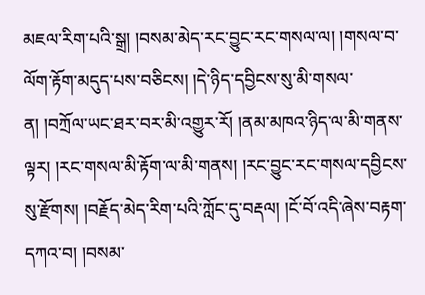མཇལ་རིག་པའི་སྒྲ། །བསམ་མེད་རང་བྱུང་རང་གསལ་ལ། །གསལ་བ་ལོག་རྟོག་མདུད་པས་བཅིངས། །དེ་ཉིད་དབྱིངས་སུ་མི་གསལ་ན། །བཀྲོལ་ཡང་ཐར་བར་མི་འགྱུར་རོ། །ནམ་མཁའ་ཉིད་ལ་མི་གནས་ལྟར། །རང་གསལ་མི་རྟོག་ལ་མི་གནས། །རང་བྱུང་རང་གསལ་དབྱིངས་སུ་རྫོགས། །བརྗོད་མེད་རིག་པའི་ཀློང་དུ་བརྡལ། །ངོ་བོ་འདི་ཞེས་བརྟག་དཀའ་བ། །བསམ་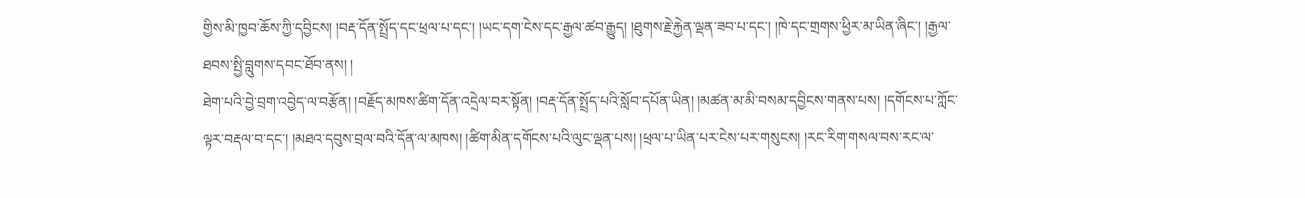གྱིས་མི་ཁྱབ་ཆོས་ཀྱི་དབྱིངས། །བརྡ་དོན་སྤྲོད་དང་ཕྲལ་པ་དང་། །ཡང་དག་ངེས་དང་རྒྱལ་ཚབ་རྒྱུད། །ཐུགས་རྗེ་རྐྱེན་ལྡན་ཟབ་པ་དང་། །ཁེ་དང་གྲགས་ཕྱིར་མ་ཡིན་ཞིང་། །རྒྱལ་ཐབས་སྤྱི་བླུགས་དབང་ཐོབ་ནས། །
ཐེག་པའི་བྱེ་བྲག་འབྱེད་ལ་བརྩོན། །བརྗོད་མཁས་ཚིག་དོན་འདྲེལ་བར་སྟོན། །བརྡ་དོན་སྤྲོད་པའི་སློབ་དཔོན་ཡིན། །མཚན་མ་མི་བསམ་དབྱིངས་གནས་པས། །དགོངས་པ་ཀློང་ལྟར་བརྡལ་བ་དང་། །མཐའ་དབུས་བྲལ་བའི་དོན་ལ་མཁས། །ཚིག་མིན་དགོངས་པའི་ལུང་ལྡན་པས། །ཕྲལ་པ་ཡིན་པར་ངེས་པར་གསུངས། །རང་རིག་གསལ་བས་རང་ལ་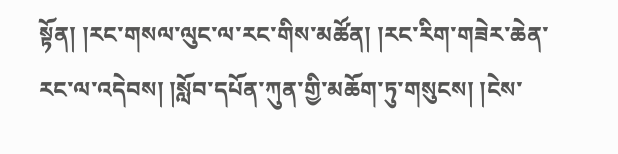སྟོན། །རང་གསལ་ལུང་ལ་རང་གིས་མཚོན། །རང་རིག་གཟེར་ཆེན་རང་ལ་འདེབས། །སློབ་དཔོན་ཀུན་གྱི་མཆོག་ཏུ་གསུངས། །ངེས་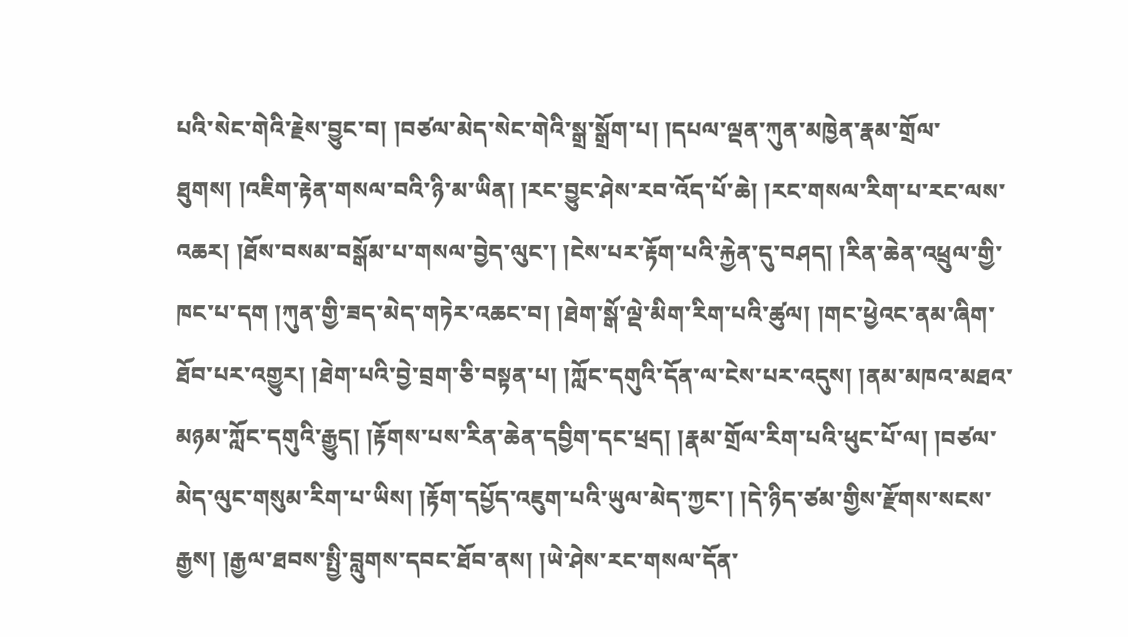པའི་སེང་གེའི་རྗེས་བྱུང་བ། །བཙལ་མེད་སེང་གེའི་སྒྲ་སྒྲོག་པ། །དཔལ་ལྡན་ཀུན་མཁྱེན་རྣམ་གྲོལ་ཐུགས། །འཇིག་རྟེན་གསལ་བའི་ཉི་མ་ཡིན། །རང་བྱུང་ཤེས་རབ་འོད་པོ་ཆེ། །རང་གསལ་རིག་པ་རང་ལས་འཆར། །ཐོས་བསམ་བསྒོམ་པ་གསལ་བྱེད་ལུང་། །ངེས་པར་རྟོག་པའི་རྐྱེན་དུ་བཤད། །རིན་ཆེན་འཕྲུལ་གྱི་ཁང་པ་དག །ཀུན་གྱི་ཟད་མེད་གཏེར་འཆང་བ། །ཐེག་སྒོ་ལྡེ་མིག་རིག་པའི་ཚུལ། །གང་ཕྱེའང་ནམ་ཞིག་ཐོབ་པར་འགྱུར། །ཐེག་པའི་བྱེ་བྲག་ཅི་བསྟན་པ། །ཀློང་དགུའི་དོན་ལ་ངེས་པར་འདུས། །ནམ་མཁའ་མཐའ་མཉམ་ཀློང་དགུའི་རྒྱུད། །རྟོགས་པས་རིན་ཆེན་དབྱིག་དང་ཕྲད། །རྣམ་གྲོལ་རིག་པའི་ཕུང་པོ་ལ། །བཙལ་མེད་ལུང་གསུམ་རིག་པ་ཡིས། །རྟོག་དཔྱོད་འཇུག་པའི་ཡུལ་མེད་ཀྱང་། །དེ་ཉིད་ཙམ་གྱིས་རྫོགས་སངས་རྒྱས། །རྒྱལ་ཐབས་སྤྱི་བླུགས་དབང་ཐོབ་ནས། །ཡེ་ཤེས་རང་གསལ་དོན་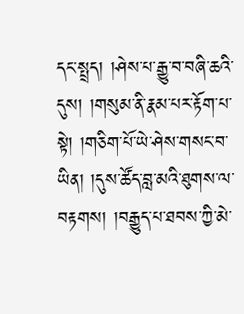དང་སྤྲད། །ཤེས་པ་རྒྱུ་བ་བཞི་ཆའི་དུས། །གསུམ་ནི་རྣམ་པར་རྟོག་པ་སྟེ། །གཅིག་པོ་ཡེ་ཤེས་གསང་བ་ཡིན། །དུས་ཚོད་བླ་མའི་ཐུགས་ལ་བརྟགས། །བརྒྱུད་པ་ཐབས་ཀྱི་མེ་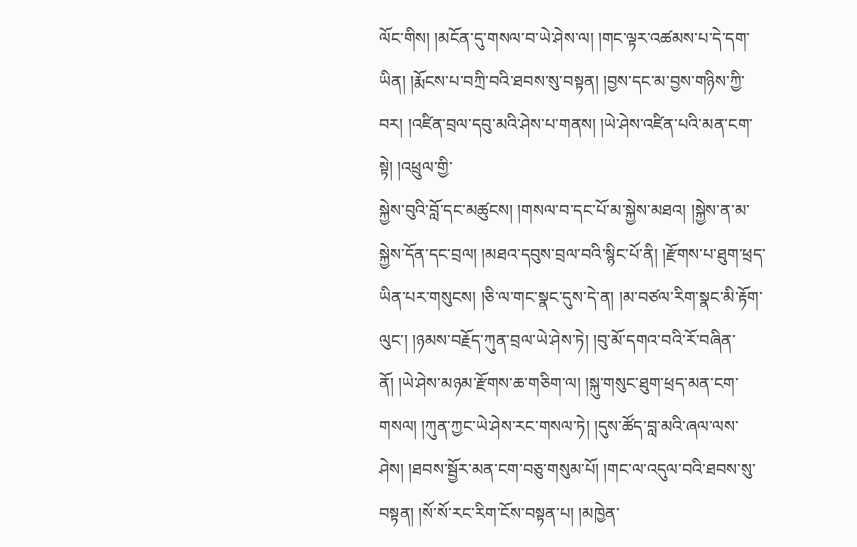ལོང་གིས། །མངོན་དུ་གསལ་བ་ཡེ་ཤེས་ལ། །གང་ལྟར་འཚམས་པ་དེ་དག་ཡིན། །རྨོངས་པ་བཀྲི་བའི་ཐབས་སུ་བསྟན། །བྱས་དང་མ་བྱས་གཉིས་ཀྱི་བར། །འཛིན་བྲལ་དབུ་མའི་ཤེས་པ་གནས། །ཡེ་ཤེས་འཛིན་པའི་མན་ངག་སྟེ། །འཕྲུལ་གྱི་
སྐྱེས་བུའི་བློ་དང་མཚུངས། །གསལ་བ་དང་པོ་མ་སྐྱེས་མཐའ། །སྐྱེས་ན་མ་སྐྱེས་དོན་དང་བྲལ། །མཐའ་དབུས་བྲལ་བའི་སྙིང་པོ་ནི། །རྫོགས་པ་ཐུག་ཕྲད་ཡིན་པར་གསུངས། །ཅི་ལ་གང་སྣང་དུས་དེ་ན། །མ་བཙལ་རིག་སྣང་མི་རྟོག་ལུང་། །ཉམས་བརྗོད་ཀུན་བྲལ་ཡེ་ཤེས་ཏེ། །བུ་མོ་དགའ་བའི་རོ་བཞིན་ནོ། །ཡེ་ཤེས་མཉམ་རྫོགས་ཆ་གཅིག་ལ། །སྐུ་གསུང་ཐུག་ཕྲད་མན་ངག་གསལ། །ཀུན་ཀྱང་ཡེ་ཤེས་རང་གསལ་ཏེ། །དུས་ཚོད་བླ་མའི་ཞལ་ལས་ཤེས། །ཐབས་སྦྱོར་མན་ངག་བཅུ་གསུམ་པོ། །གང་ལ་འདུལ་བའི་ཐབས་སུ་བསྟན། །སོ་སོ་རང་རིག་ངོས་བསྟན་པ། །མཁྱེན་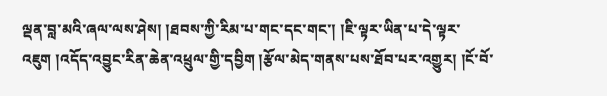ལྡན་བླ་མའི་ཞལ་ལས་ཤེས། །ཐབས་ཀྱི་རིམ་པ་གང་དང་གང་། །ཇི་ལྟར་ཡིན་པ་དེ་ལྟར་འཇུག །འདོད་འབྱུང་རིན་ཆེན་འཕྲུལ་གྱི་དབྱིག །རྩོལ་མེད་གནས་པས་ཐོབ་པར་འགྱུར། །ངོ་བོ་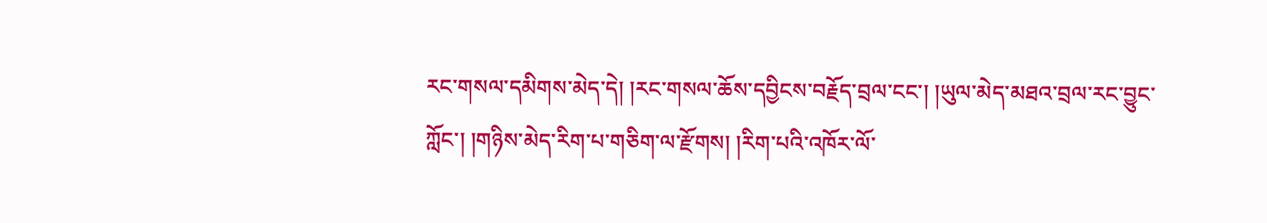རང་གསལ་དམིགས་མེད་དེ། །རང་གསལ་ཆོས་དབྱིངས་བརྗོད་བྲལ་ངང་། །ཡུལ་མེད་མཐའ་བྲལ་རང་བྱུང་ཀློང་། །གཉིས་མེད་རིག་པ་གཅིག་ལ་རྫོགས། །རིག་པའི་འཁོར་ལོ་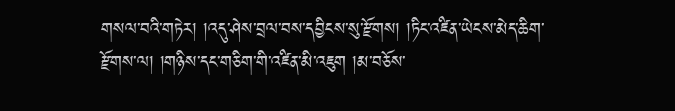གསལ་བའི་གཏེར། །འདུ་ཤེས་བྲལ་བས་དབྱིངས་སུ་རྫོགས། །ཏིང་འཛིན་ཡེངས་མེད་ཆིག་རྫོགས་ལ། །གཉིས་དང་གཅིག་གི་འཛིན་མི་འཇུག །མ་བཅོས་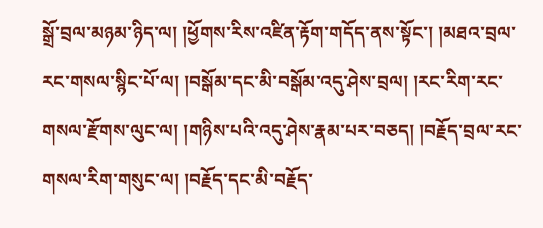སྒྲོ་བྲལ་མཉམ་ཉིད་ལ། །ཕྱོགས་རིས་འཛིན་རྟོག་གདོད་ནས་སྟོང་། །མཐའ་བྲལ་རང་གསལ་སྙིང་པོ་ལ། །བསྒོམ་དང་མི་བསྒོམ་འདུ་ཤེས་བྲལ། །རང་རིག་རང་གསལ་རྫོགས་ལུང་ལ། །གཉིས་པའི་འདུ་ཤེས་རྣམ་པར་བཅད། །བརྗོད་བྲལ་རང་གསལ་རིག་གསུང་ལ། །བརྗོད་དང་མི་བརྗོད་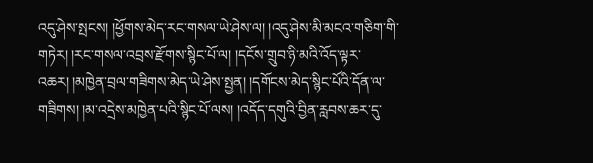འདུ་ཤེས་སྤངས། །ཕྱོགས་མེད་རང་གསལ་ཡེ་ཤེས་ལ། །འདུ་ཤེས་མི་མངའ་གཅིག་གི་གཏེར། །རང་གསལ་འབྲས་རྫོགས་སྙིང་པོ་ལ། །དངོས་གྲུབ་ཉི་མའི་འོད་ལྟར་འཆར། །མཁྱེན་བྲལ་གཟིགས་མེད་ཡེ་ཤེས་སྤྱན། །དགོངས་མེད་སྙིང་པོའི་དོན་ལ་གཟིགས། །མ་འདྲེས་མཁྱེན་པའི་སྙིང་པོ་ལས། །འདོད་དགུའི་བྱིན་རླབས་ཆར་དུ་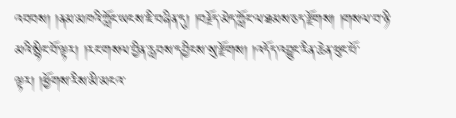འབབས། །ནམ་མཁའི་ཀློང་ཡངས་ཇི་བཞིན་དུ། །བརྗོད་མེད་ཀློང་ལ་ཐམས་ཅད་རྫོགས། །གསལ་བ་ཉི་མའི་སྙིང་བོ་ལྟར། །རང་གསལ་བྱིན་རླབས་དབྱིངས་སུ་རྫོགས། །འདོད་འབྱུང་རིན་ཆེན་ཕུང་པོ་ལྟར། །ཕྱོགས་རིས་མི་མངའ་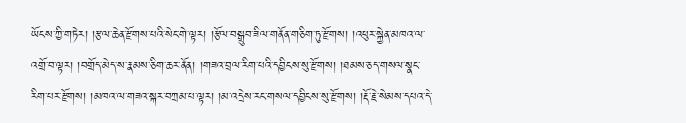ཡོངས་ཀྱི་གཏེར། །རྩལ་ཆེན་རྫོགས་པའི་སེང་གེ་ལྟར། །རྩོལ་བསྒྲུབ་ཟིལ་གནོན་གཅིག་ཏུ་རྫོགས། །འཕུར་སྐྱེན་མཁའ་ལ་འགྲོ་བ་ལྟར། །བགྲོད་མེད་ས་རྣམས་ཅིག་ཆར་ནོན། །གཟའ་བྲལ་རིག་པའི་དབྱིངས་སུ་རྫོགས། །ཐམས་ཅད་གསལ་སྣང་རིག་པར་རྫོགས། །མཁའ་ལ་གཟའ་སྐར་བཀྲམ་པ་ལྟར། །མ་འདྲེས་རང་གསལ་དབྱིངས་སུ་རྫོགས། །རྡོ་རྗེ་སེམས་དཔའ་དེ་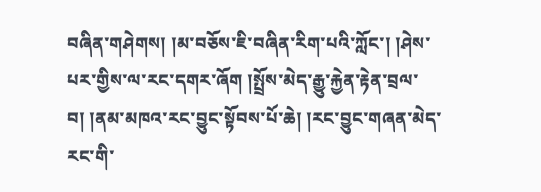བཞིན་གཤེགས། །མ་བཅོས་ཇི་བཞིན་རིག་པའི་ཀློང་། །ཤེས་པར་གྱིས་ལ་རང་དགར་ཞོག །སྤྲོས་མེད་རྒྱུ་རྐྱེན་རྟེན་བྲལ་བ། །ནམ་མཁའ་རང་བྱུང་སྟོབས་པོ་ཆེ། །རང་བྱུང་གཞན་མེད་རང་གི་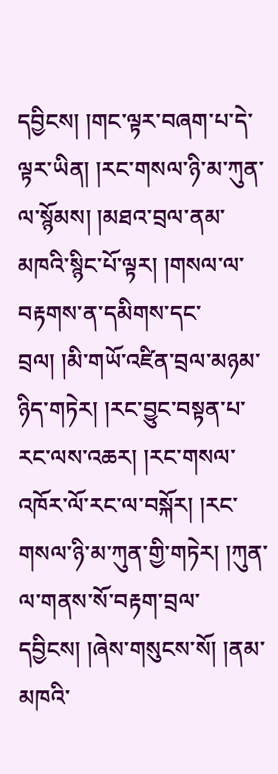དབྱིངས། །གང་ལྟར་བཞག་པ་དེ་ལྟར་ཡིན། །རང་གསལ་ཉི་མ་ཀུན་ལ་སྙོམས། །མཐའ་བྲལ་ནམ་མཁའི་སྙིང་པོ་ལྟར། །གསལ་ལ་བརྟགས་ན་དམིགས་དང་བྲལ། །མི་གཡོ་འཛིན་བྲལ་མཉམ་ཉིད་གཏེར། །རང་བྱུང་བསྟན་པ་རང་ལས་འཆར། །རང་གསལ་འཁོར་ལོ་རང་ལ་བསྐོར། །རང་གསལ་ཉི་མ་ཀུན་གྱི་གཏེར། །ཀུན་ལ་གནས་སོ་བརྟག་བྲལ་དབྱིངས། །ཞེས་གསུངས་སོ། །ནམ་མཁའི་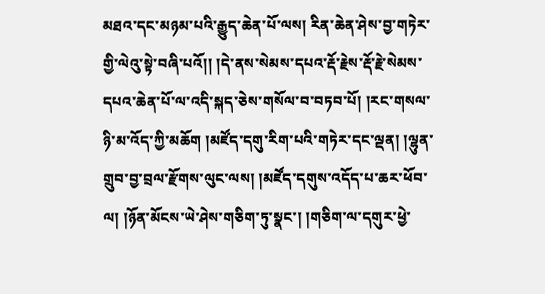མཐའ་དང་མཉམ་པའི་རྒྱུད་ཆེན་པོ་ལས། རིན་ཆེན་ཤེས་བྱ་གཏེར་གྱི་ལེའུ་སྟེ་བཞི་པའོ།། །དེ་ནས་སེམས་དཔའ་རྡོ་རྗེས་རྡོ་རྗེ་སེམས་དཔའ་ཆེན་པོ་ལ་འདི་སྐད་ཅེས་གསོལ་བ་བཏབ་པོ། །རང་གསལ་ཉི་མ་འོད་ཀྱི་མཆོག །མཛོད་དགུ་རིག་པའི་གཏེར་དང་ལྡན། །ལྷུན་གྲུབ་བྱ་བྲལ་རྫོགས་ལུང་ལས། །མཛོད་དགུས་འདོད་པ་ཆར་ཕོབ་ལ། །ཉོན་མོངས་ཡེ་ཤེས་གཅིག་ཏུ་སྣང་། །གཅིག་ལ་དགུར་ཕྱེ་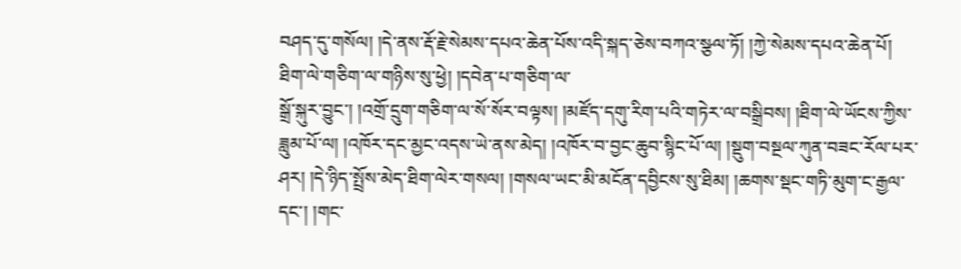བཤད་དུ་གསོལ། །དེ་ནས་རྡོ་རྗེ་སེམས་དཔའ་ཆེན་པོས་འདི་སྐད་ཅེས་བཀའ་སྩལ་ཏོ། །ཀྱེ་སེམས་དཔའ་ཆེན་པོ། ཐིག་ལེ་གཅིག་ལ་གཉིས་སུ་ཕྱེ། །དབེན་པ་གཅིག་ལ་
སྒྲོ་སྐུར་བྱུང་། །འགྲོ་དྲུག་གཅིག་ལ་སོ་སོར་བལྟས། །མཛོད་དགུ་རིག་པའི་གཏེར་ལ་བསྒྲིབས། །ཐིག་ལེ་ཡོངས་ཀྱིས་ཟླུམ་པོ་ལ། །འཁོར་དང་མྱང་འདས་ཡེ་ནས་མེད། །འཁོར་བ་བྱང་ཆུབ་སྙིང་པོ་ལ། །སྡུག་བསྔལ་ཀུན་བཟང་རོལ་པར་ཤར། །དེ་ཉིད་སྤྲོས་མེད་ཐིག་ལེར་གསལ། །གསལ་ཡང་མི་མངོན་དབྱིངས་སུ་ཐིམ། །ཆགས་སྡང་གཏི་མུག་ང་རྒྱལ་དང་། །གང་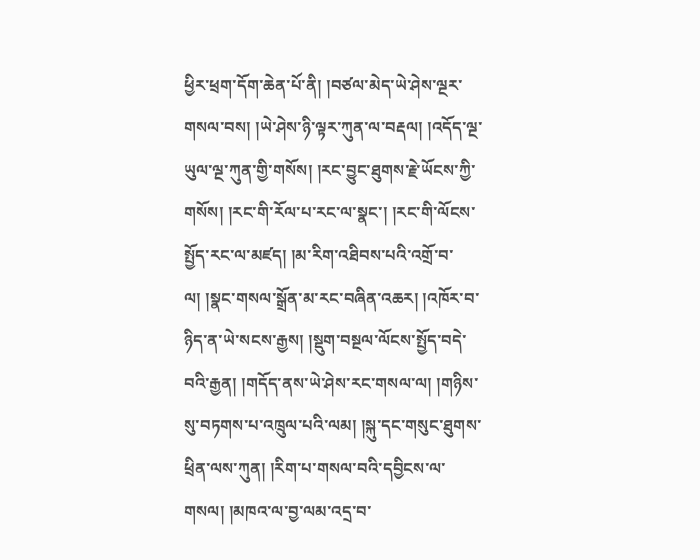ཕྱིར་ཕྲག་དོག་ཆེན་པོ་ནི། །བཙལ་མེད་ཡེ་ཤེས་ལྔར་གསལ་བས། །ཡེ་ཤེས་ཉི་ལྟར་ཀུན་ལ་བརྡལ། །འདོད་ལྔ་ཡུལ་ལྔ་ཀུན་གྱི་གསོས། །རང་བྱུང་ཐུགས་རྗེ་ཡོངས་ཀྱི་གསོས། །རང་གི་རོལ་པ་རང་ལ་སྣང་། །རང་གི་ལོངས་སྤྱོད་རང་ལ་མཛད། །མ་རིག་འཐིབས་པའི་འགྲོ་བ་ལ། །སྣང་གསལ་སྒྲོན་མ་རང་བཞིན་འཆར། །འཁོར་བ་ཉིད་ན་ཡེ་སངས་རྒྱས། །སྡུག་བསྔལ་ལོངས་སྤྱོད་བདེ་བའི་རྒྱན། །གདོད་ནས་ཡེ་ཤེས་རང་གསལ་ལ། །གཉིས་སུ་བཏགས་པ་འཁྲུལ་པའི་ལམ། །སྐུ་དང་གསུང་ཐུགས་ཕྲིན་ལས་ཀུན། །རིག་པ་གསལ་བའི་དབྱིངས་ལ་གསལ། །མཁའ་ལ་བྱ་ལམ་འདྲ་བ་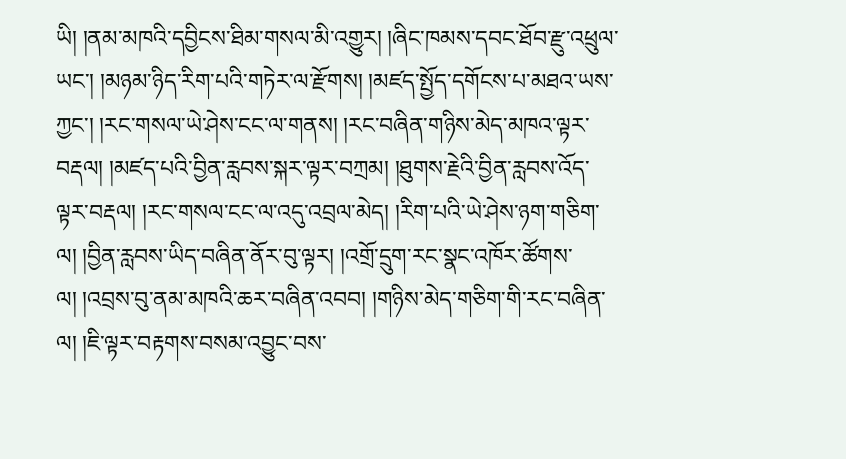ཡི། །ནམ་མཁའི་དབྱིངས་ཐིམ་གསལ་མི་འགྱུར། །ཞིང་ཁམས་དབང་ཐོབ་རྫུ་འཕྲུལ་ཡང་། །མཉམ་ཉིད་རིག་པའི་གཏེར་ལ་རྫོགས། །མཛད་སྤྱོད་དགོངས་པ་མཐའ་ཡས་ཀྱང་། །རང་གསལ་ཡེ་ཤེས་ངང་ལ་གནས། །རང་བཞིན་གཉིས་མེད་མཁའ་ལྟར་བརྡལ། །མཛད་པའི་བྱིན་རླབས་སྐར་ལྟར་བཀྲམ། །ཐུགས་རྗེའི་བྱིན་རླབས་འོད་ལྟར་བརྡལ། །རང་གསལ་ངང་ལ་འདུ་འབྲལ་མེད། །རིག་པའི་ཡེ་ཤེས་ཉག་གཅིག་ལ། །བྱིན་རླབས་ཡིད་བཞིན་ནོར་བུ་ལྟར། །འགྲོ་དྲུག་རང་སྣང་འཁོར་ཚོགས་ལ། །འབྲས་བུ་ནམ་མཁའི་ཆར་བཞིན་འབབ། །གཉིས་མེད་གཅིག་གི་རང་བཞིན་ལ། །ཇི་ལྟར་བརྟགས་བསམ་འབྱུང་བས་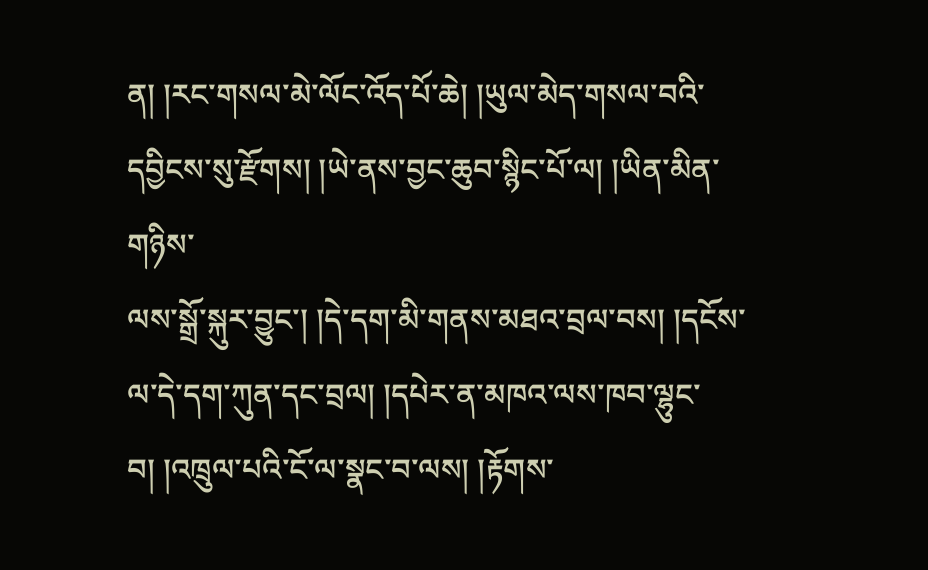ན། །རང་གསལ་མེ་ལོང་འོད་པོ་ཆེ། །ཡུལ་མེད་གསལ་བའི་དབྱིངས་སུ་རྫོགས། །ཡེ་ནས་བྱང་ཆུབ་སྙིང་པོ་ལ། །ཡིན་མིན་གཉིས་
ལས་སྒྲོ་སྐུར་བྱུང་། །དེ་དག་མི་གནས་མཐའ་བྲལ་བས། །དངོས་ལ་དེ་དག་ཀུན་དང་བྲལ། །དཔེར་ན་མཁའ་ལས་ཁབ་ལྷུང་བ། །འཁྲུལ་པའི་ངོ་ལ་སྣང་བ་ལས། །རྟོགས་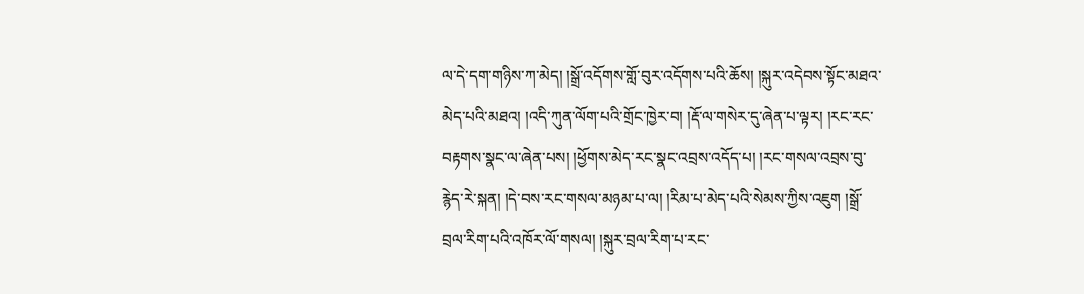ལ་དེ་དག་གཉིས་ཀ་མེད། །སྒྲོ་འདོགས་གློ་བུར་འདོགས་པའི་ཆོས། །སྐུར་འདེབས་སྟོང་མཐའ་མེད་པའི་མཐའ། །འདི་ཀུན་ལོག་པའི་གྲོང་ཁྱེར་བ། །རྡོ་ལ་གསེར་དུ་ཞེན་པ་ལྟར། །རང་རང་བརྟགས་སྣང་ལ་ཞེན་པས། །ཕྱོགས་མེད་རང་སྣང་འབྲས་འདོད་པ། །རང་གསལ་འབྲས་བུ་རྙེད་རེ་སྐན། །དེ་བས་རང་གསལ་མཉམ་པ་ལ། །རིམ་པ་མེད་པའི་སེམས་ཀྱིས་འཇུག །སྒྲོ་བྲལ་རིག་པའི་འཁོར་ལོ་གསལ། །སྐུར་བྲལ་རིག་པ་རང་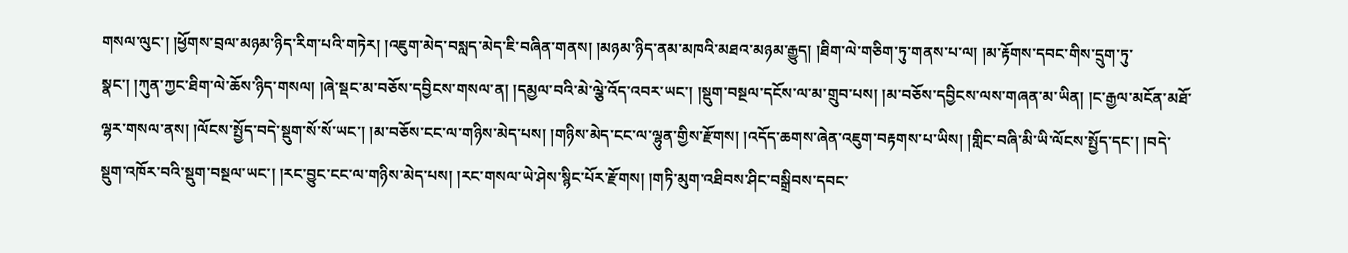གསལ་ལུང་། །ཕྱོགས་བྲལ་མཉམ་ཉིད་རིག་པའི་གཏེར། །འཇུག་མེད་བསླད་མེད་ཇི་བཞིན་གནས། །མཉམ་ཉིད་ནམ་མཁའི་མཐའ་མཉམ་རྒྱུད། །ཐིག་ལེ་གཅིག་ཏུ་གནས་པ་ལ། །མ་རྟོགས་དབང་གིས་དྲུག་ཏུ་སྣང་། །ཀུན་ཀྱང་ཐིག་ལེ་ཆོས་ཉིད་གསལ། །ཞེ་སྡང་མ་བཅོས་དབྱིངས་གསལ་ན། །དམྱལ་བའི་མེ་ལྕེ་འོད་འབར་ཡང་། །སྡུག་བསྔལ་དངོས་ལ་མ་གྲུབ་པས། །མ་བཅོས་དབྱིངས་ལས་གཞན་མ་ཡིན། །ང་རྒྱལ་མངོན་མཐོ་ལྷར་གསལ་ནས། །ལོངས་སྤྱོད་བདེ་སྡུག་སོ་སོ་ཡང་། །མ་བཅོས་ངང་ལ་གཉིས་མེད་པས། །གཉིས་མེད་ངང་ལ་ལྷུན་གྱིས་རྫོགས། །འདོད་ཆགས་ཞེན་འཇུག་བརྟགས་པ་ཡིས། །གླིང་བཞི་མི་ཡི་ལོངས་སྤྱོད་དང་། །བདེ་སྡུག་འཁོར་བའི་སྡུག་བསྔལ་ཡང་། །རང་བྱུང་ངང་ལ་གཉིས་མེད་པས། །རང་གསལ་ཡེ་ཤེས་སྙིང་པོར་རྫོགས། །གཏི་མུག་འཐིབས་ཤིང་བསྒྲིབས་དབང་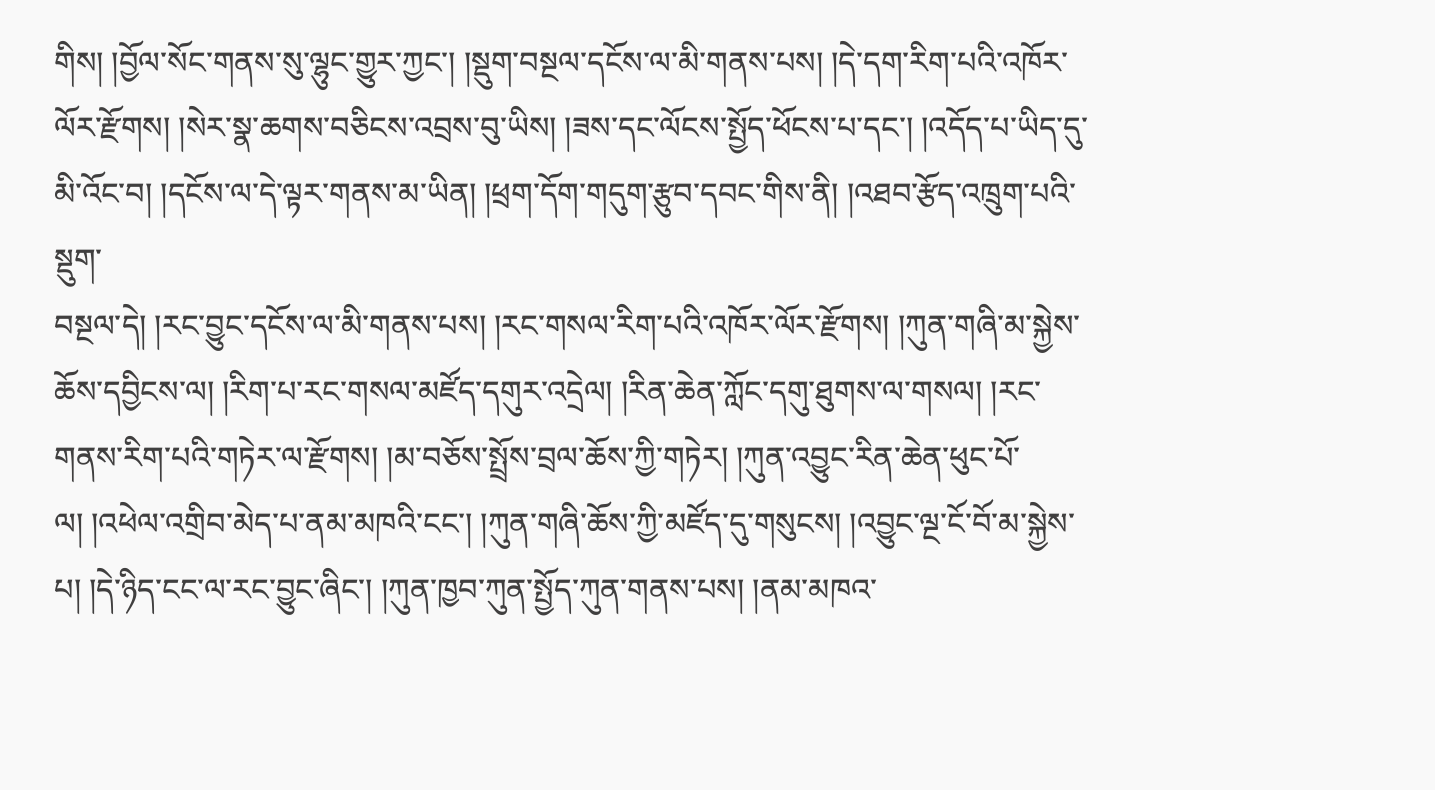གིས། །བྱོལ་སོང་གནས་སུ་ལྷུང་གྱུར་ཀྱང་། །སྡུག་བསྔལ་དངོས་ལ་མི་གནས་པས། །དེ་དག་རིག་པའི་འཁོར་ལོར་རྫོགས། །སེར་སྣ་ཆགས་བཅིངས་འབྲས་བུ་ཡིས། །ཟས་དང་ལོངས་སྤྱོད་ཕོངས་པ་དང་། །འདོད་པ་ཡིད་དུ་མི་འོང་བ། །དངོས་ལ་དེ་ལྟར་གནས་མ་ཡིན། །ཕྲག་དོག་གདུག་རྩུབ་དབང་གིས་ནི། །འཐབ་རྩོད་འཁྲུག་པའི་སྡུག་
བསྔལ་དེ། །རང་བྱུང་དངོས་ལ་མི་གནས་པས། །རང་གསལ་རིག་པའི་འཁོར་ལོར་རྫོགས། །ཀུན་གཞི་མ་སྐྱེས་ཆོས་དབྱིངས་ལ། །རིག་པ་རང་གསལ་མཛོད་དགུར་འདྲེལ། །རིན་ཆེན་ཀློང་དགུ་ཐུགས་ལ་གསལ། །རང་གནས་རིག་པའི་གཏེར་ལ་རྫོགས། །མ་བཅོས་སྤྲོས་བྲལ་ཆོས་ཀྱི་གཏེར། །ཀུན་འབྱུང་རིན་ཆེན་ཕུང་པོ་ལ། །འཕེལ་འགྲིབ་མེད་པ་ནམ་མཁའི་ངང་། །ཀུན་གཞི་ཆོས་ཀྱི་མཛོད་དུ་གསུངས། །འབྱུང་ལྔ་ངོ་བོ་མ་སྐྱེས་པ། །དེ་ཉིད་ངང་ལ་རང་བྱུང་ཞིང་། །ཀུན་ཁྱབ་ཀུན་སྤྱོད་ཀུན་གནས་པས། །ནམ་མཁའ་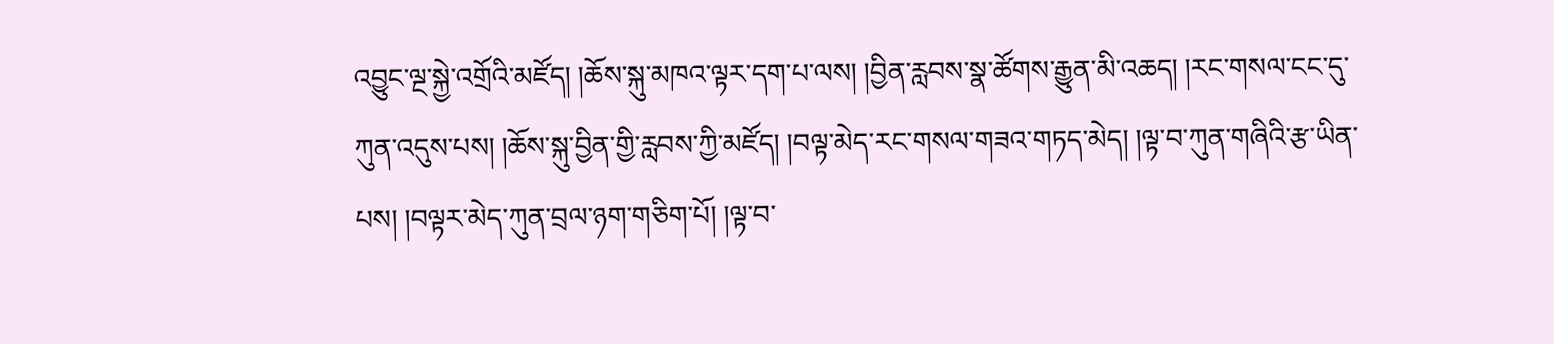འབྱུང་ལྔ་སྐྱེ་འགྲོའི་མཛོད། །ཆོས་སྐུ་མཁའ་ལྟར་དག་པ་ལས། །བྱིན་རླབས་སྣ་ཚོགས་རྒྱུན་མི་འཆད། །རང་གསལ་ངང་དུ་ཀུན་འདུས་པས། །ཆོས་སྐུ་བྱིན་གྱི་རླབས་ཀྱི་མཛོད། །བལྟ་མེད་རང་གསལ་གཟའ་གཏད་མེད། །ལྟ་བ་ཀུན་གཞིའི་རྩ་ཡིན་པས། །བལྟར་མེད་ཀུན་བྲལ་ཉག་གཅིག་པོ། །ལྟ་བ་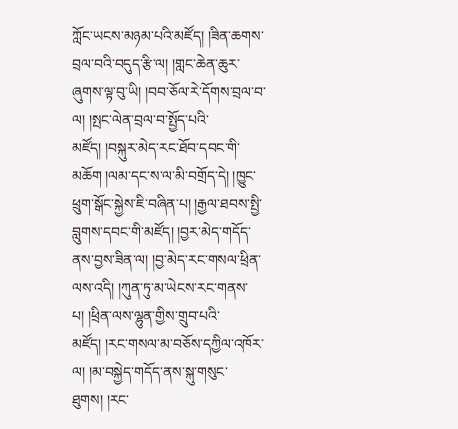ཀློང་ཡངས་མཉམ་པའི་མཛོད། །ཟིན་ཆགས་བྲལ་བའི་བདུད་རྩི་ལ། །གླང་ཆེན་ཆུར་ཞུགས་ལྟ་བུ་ཡི། །བབ་ཅོལ་རེ་དོགས་བྲལ་བ་ལ། །སྤང་ལེན་བྲལ་བ་སྤྱོད་པའི་མཛོད། །བསྐུར་མེད་རང་ཐོབ་དབང་གི་མཆོག །ལམ་དང་ས་ལ་མི་བགྲོད་དེ། །ཁྱུང་ཕྲུག་སྒོང་སྐྱེས་ཇི་བཞིན་པ། །རྒྱལ་ཐབས་སྤྱི་བླུགས་དབང་གི་མཛོད། །བྱར་མེད་གདོད་ནས་བྱས་ཟིན་ལ། །བྱ་མེད་རང་གསལ་ཕྲིན་ལས་འདི། །ཀུན་ཏུ་མ་ཡེངས་རང་གནས་པ། །ཕྲིན་ལས་ལྷུན་གྱིས་གྲུབ་པའི་མཛོད། །རང་གསལ་མ་བཅོས་དཀྱིལ་འཁོར་ལ། །མ་བསྐྱེད་གདོད་ནས་སྐུ་གསུང་ཐུགས། །རང་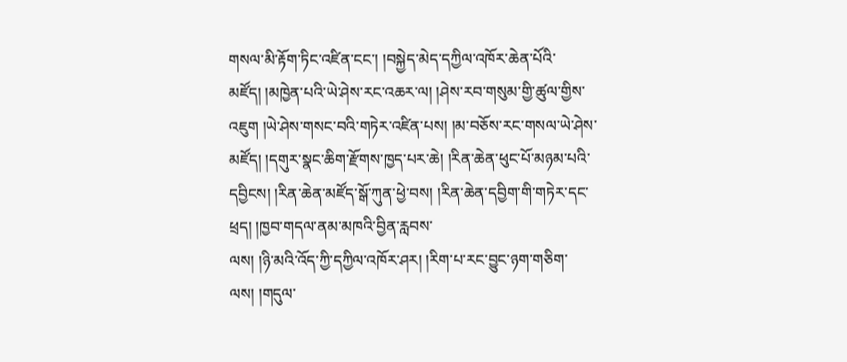གསལ་མི་རྟོག་ཏིང་འཛིན་ངང་། །བསྐྱེད་མེད་དཀྱིལ་འཁོར་ཆེན་པོའི་མཛོད། །མཁྱེན་པའི་ཡེ་ཤེས་རང་འཆར་ལ། །ཤེས་རབ་གསུམ་གྱི་ཚུལ་གྱིས་འཇུག །ཡེ་ཤེས་གསང་བའི་གཏེར་འཛིན་པས། །མ་བཅོས་རང་གསལ་ཡེ་ཤེས་མཛོད། །དགུར་སྣང་ཆིག་རྫོགས་ཁྱད་པར་ཆེ། །རིན་ཆེན་ཕུང་པོ་མཉམ་པའི་དབྱིངས། །རིན་ཆེན་མཛོད་སྒོ་ཀུན་ཕྱེ་བས། །རིན་ཆེན་དབྱིག་གི་གཏེར་དང་ཕྲད། །ཁྱབ་གདལ་ནམ་མཁའི་བྱིན་རླབས་
ལས། །ཉི་མའི་འོད་ཀྱི་དཀྱིལ་འཁོར་ཤར། །རིག་པ་རང་བྱུང་ཉག་གཅིག་ལས། །གདུལ་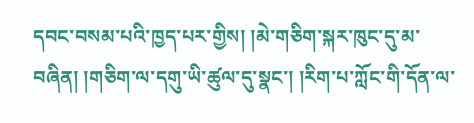དབང་བསམ་པའི་ཁྱད་པར་གྱིས། །མེ་གཅིག་སྐར་ཁུང་དུ་མ་བཞིན། །གཅིག་ལ་དགུ་ཡི་ཚུལ་དུ་སྣང་། །རིག་པ་ཀློང་གི་དོན་ལ་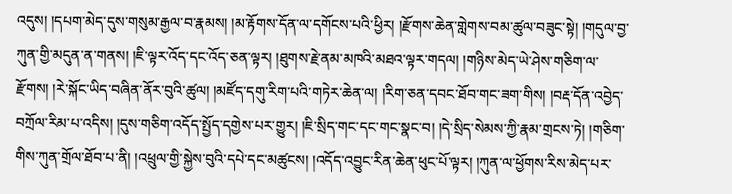འདུས། །དཔག་མེད་དུས་གསུམ་རྒྱལ་བ་རྣམས། །མ་རྟོགས་དོན་ལ་དགོངས་པའི་ཕྱིར། །རྫོགས་ཆེན་གླེགས་བམ་ཚུལ་བཟུང་སྟེ། །གདུལ་བྱ་ཀུན་གྱི་མདུན་ན་གནས། །ཇི་ལྟར་འོད་དང་འོད་ཅན་ལྟར། །ཐུགས་རྗེ་ནམ་མཁའི་མཐའ་ལྟར་གདལ། །གཉིས་མེད་ཡེ་ཤེས་གཅིག་ལ་རྫོགས། །རེ་སྐོང་ཡིད་བཞིན་ནོར་བུའི་ཚུལ། །མཛོད་དགུ་རིག་པའི་གཏེར་ཆེན་ལ། །རིག་ཅན་དབང་ཐོབ་གང་ཟག་གིས། །བརྡ་དོན་འབྱེད་བཀྲོལ་རིམ་པ་འདིས། །དུས་གཅིག་འདོད་སྤྱོད་དགྱེས་པར་གྱུར། །ཇི་སྲིད་གང་དང་གང་སྣང་བ། །དེ་སྲིད་སེམས་ཀྱི་རྣམ་གྲངས་ཏེ། །གཅིག་གིས་ཀུན་གྲོལ་ཐོབ་པ་ནི། །འཕྲུལ་གྱི་སྐྱེས་བུའི་དཔེ་དང་མཚུངས། །འདོད་འབྱུང་རིན་ཆེན་ཕུང་པོ་ལྟར། །ཀུན་ལ་ཕྱོགས་རིས་མེད་པར་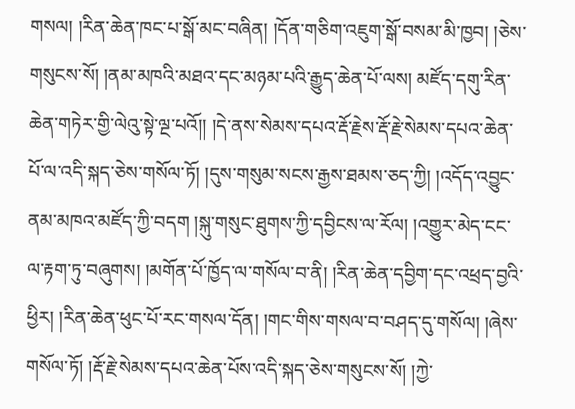གསལ། །རིན་ཆེན་ཁང་པ་སྒོ་མང་བཞིན། །དོན་གཅིག་འཇུག་སྒོ་བསམ་མི་ཁྱབ། །ཅེས་གསུངས་སོ། །ནམ་མཁའི་མཐའ་དང་མཉམ་པའི་རྒྱུད་ཆེན་པོ་ལས། མཛོད་དགུ་རིན་ཆེན་གཏེར་གྱི་ལེའུ་སྟེ་ལྔ་པའོ།། །དེ་ནས་སེམས་དཔའ་རྡོ་རྗེས་རྡོ་རྗེ་སེམས་དཔའ་ཆེན་པོ་ལ་འདི་སྐད་ཅེས་གསོལ་ཏོ། །དུས་གསུམ་སངས་རྒྱས་ཐམས་ཅད་ཀྱི། །འདོད་འབྱུང་ནམ་མཁའ་མཛོད་ཀྱི་བདག །སྐུ་གསུང་ཐུགས་ཀྱི་དབྱིངས་ལ་རོལ། །འགྱུར་མེད་ངང་ལ་རྟག་ཏུ་བཞུགས། །མགོན་པོ་ཁྱོད་ལ་གསོལ་བ་ནི། །རིན་ཆེན་དབྱིག་དང་འཕྲད་བྱའི་ཕྱིར། །རིན་ཆེན་ཕུང་པོ་རང་གསལ་དོན། །གང་གིས་གསལ་བ་བཤད་དུ་གསོལ། །ཞེས་གསོལ་ཏོ། །རྡོ་རྗེ་སེམས་དཔའ་ཆེན་པོས་འདི་སྐད་ཅེས་གསུངས་སོ། །ཀྱེ་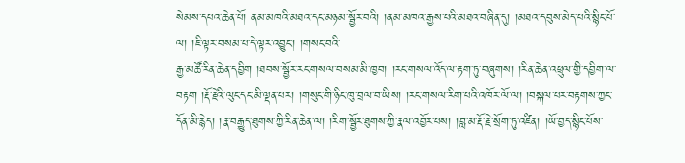སེམས་དཔའ་ཆེན་པོ། ནམ་མཁའི་མཐའ་དང་མཉམ་སྦྱོར་བའི། །ནམ་མཁའ་རྒྱས་པའི་མཐའ་བཞིན་དུ། །མཐའ་དབུས་མེད་པའི་སྙིང་པོ་ལ། །ཇི་ལྟར་བསམ་པ་དེ་ལྟར་འབྱུང་། །གསང་བའི་
རྒྱ་མཚོ་རིན་ཆེན་དབྱིག །ཐབས་སྦྱོར་རང་གསལ་བསམ་མི་ཁྱབ། །རང་གསལ་འོད་ལ་རྟག་ཏུ་བཞུགས། །རིན་ཆེན་འཕྲུལ་གྱི་དབྱིག་ལ་བརྟག །རྡོ་རྗེའི་ལུང་དང་མི་ལྡན་པར། །གསུང་གི་ཉིང་ཁུ་བྲལ་བ་ཡིས། །རང་གསལ་རིག་པའི་འཁོར་ལོ་ལ། །བསྐལ་པར་བརྟགས་ཀྱང་དོན་མི་རྙེད། །རྣ་བརྒྱུད་ཐུགས་ཀྱི་རིན་ཆེན་ལ། །རིག་སྦྱོར་ཐུགས་ཀྱི་རྣལ་འབྱོར་པས། །བླ་མ་རྡོ་རྗེ་སྲོག་ཏུ་འཛིན། །ཡོ་བྱད་སྙིང་པོས་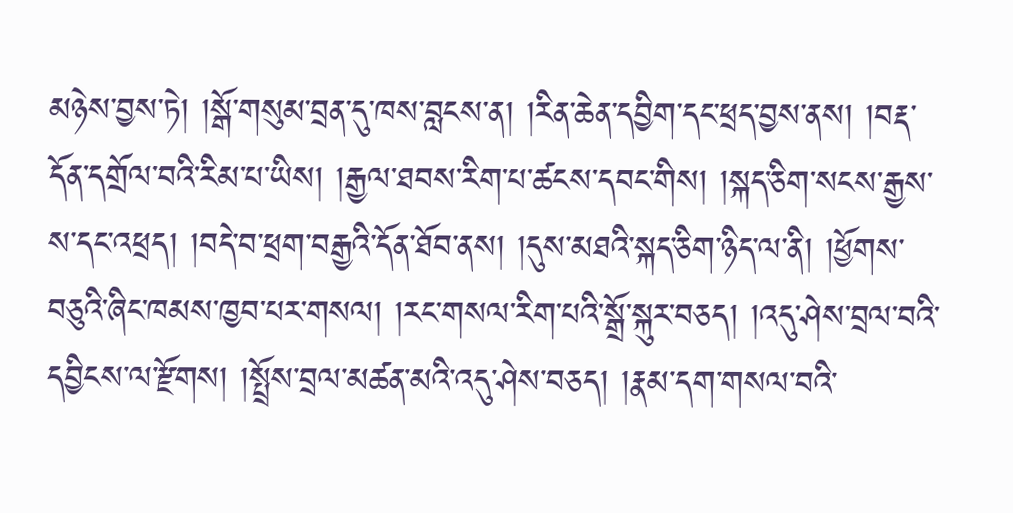མཉེས་བྱས་ཏེ། །སྒོ་གསུམ་བྲན་དུ་ཁས་བླངས་ན། །རིན་ཆེན་དབྱིག་དང་ཕྲད་བྱས་ནས། །བརྡ་དོན་དགྲོལ་བའི་རིམ་པ་ཡིས། །རྒྱལ་ཐབས་རིག་པ་ཚངས་དབང་གིས། །སྐད་ཅིག་སངས་རྒྱས་ས་དང་འཕྲད། །བདེ་བ་ཕྲག་བརྒྱའི་དོན་ཐོབ་ནས། །དུས་མཐའི་སྐད་ཅིག་ཉིད་ལ་ནི། །ཕྱོགས་བཅུའི་ཞིང་ཁམས་ཁྱབ་པར་གསལ། །རང་གསལ་རིག་པའི་སྒྲོ་སྐུར་བཅད། །འདུ་ཤེས་བྲལ་བའི་དབྱིངས་ལ་རྫོགས། །སྤྲོས་བྲལ་མཚན་མའི་འདུ་ཤེས་བཅད། །རྣམ་དག་གསལ་བའི་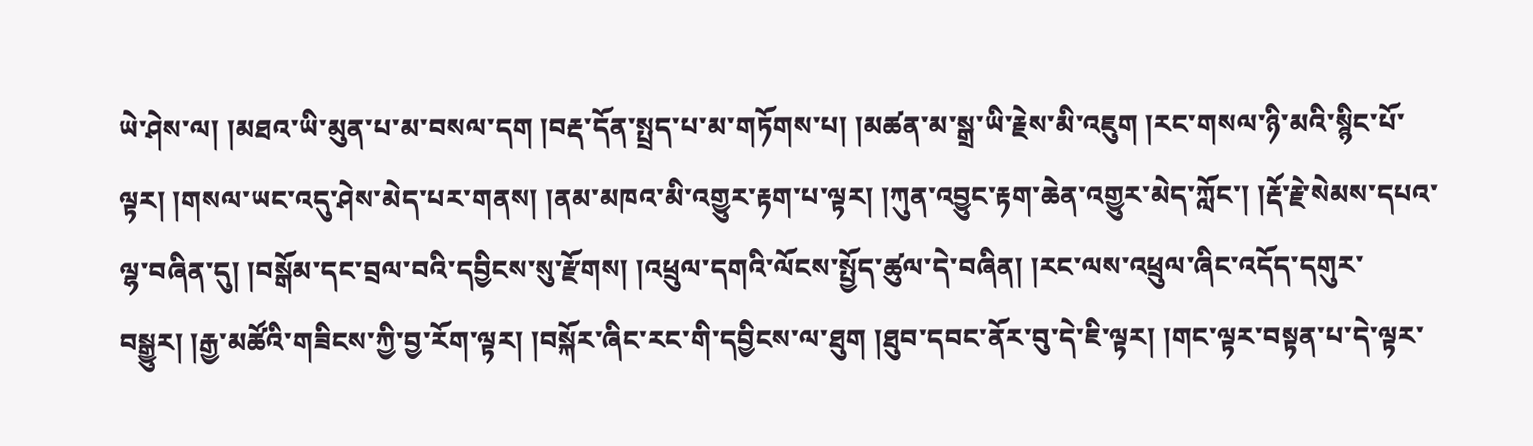ཡེ་ཤེས་ལ། །མཐའ་ཡི་མུན་པ་མ་བསལ་དག །བརྡ་དོན་སྤྲད་པ་མ་གཏོགས་པ། །མཚན་མ་སྒྲ་ཡི་རྗེས་མི་འཇུག །རང་གསལ་ཉི་མའི་སྙིང་པོ་ལྟར། །གསལ་ཡང་འདུ་ཤེས་མེད་པར་གནས། །ནམ་མཁའ་མི་འགྱུར་རྟག་པ་ལྟར། །ཀུན་འབྱུང་རྟག་ཆེན་འགྱུར་མེད་ཀློང་། །རྡོ་རྗེ་སེམས་དཔའ་ལྷ་བཞིན་དུ། །བསྒོམ་དང་བྲལ་བའི་དབྱིངས་སུ་རྫོགས། །འཕྲུལ་དགའི་ལོངས་སྤྱོད་ཚུལ་དེ་བཞིན། །རང་ལས་འཕྲུལ་ཞིང་འདོད་དགུར་བསྒྱུར། །རྒྱ་མཚོའི་གཟིངས་ཀྱི་བྱ་རོག་ལྟར། །བསྐོར་ཞིང་རང་གི་དབྱིངས་ལ་ཐུག །ཐུབ་དབང་ནོར་བུ་དེ་ཇི་ལྟར། །གང་ལྟར་བསྟན་པ་དེ་ལྟར་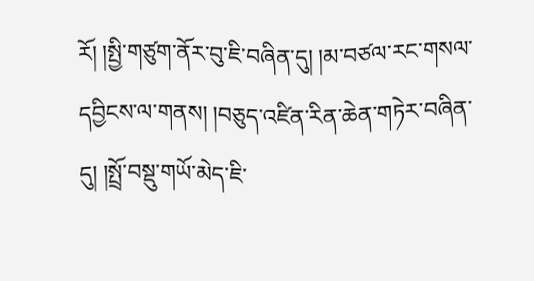རོ། །སྤྱི་གཙུག་ནོར་བུ་ཇི་བཞིན་དུ། །མ་བཙལ་རང་གསལ་དབྱིངས་ལ་གནས། །བཅུད་འཛིན་རིན་ཆེན་གཏེར་བཞིན་དུ། །སྤྲོ་བསྡུ་གཡོ་མེད་ཇི་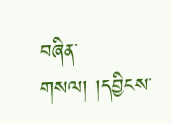བཞིན་གསལ། །དབྱིངས་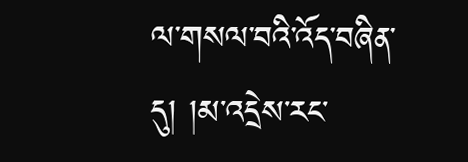ལ་གསལ་བའི་འོད་བཞིན་དུ། །མ་འདྲེས་རང་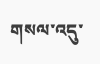གསལ་འདུ་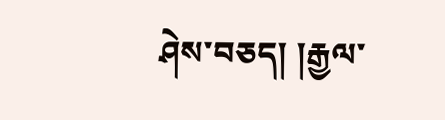ཤེས་བཅད། །རྒྱལ་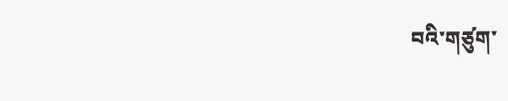བའི་གཙུག་